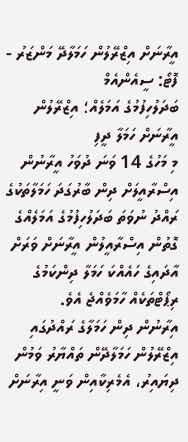އީރާނަށް އިޒްރޭލުން ހަމަލާދޭ މަންޒަރު - ފޮޓޯ: ސީއެންއެމް
ބަދަލުހިފުމުގެ އަމަލެއް؛ އިޒްރޭލުން އީރާނަށް ހަމަލާ ދީފި
މި މަހުގެ 14 ވަނަ ދުވަހު އީރާނުން އިސްރާއީލަށް ދިން ބާރުގަދަ ހަމަލާތަކުގެ ރައްދު ނުވަތަ ބަދަލުހިފުމުގެ އަމަލެއްގެ ގޮތުން އިސްރާއީލުން އީރާނަށް ވަރަށް އާދައިގެ ހައެއްކަ ހަމަލާ ދިންކަމުގެ ރިޕޯޓްތަކެއް ހާމަވެއްޖެ އެވެ.
އިރާނުން ދިން ހަމަލާގެ ރައްދުގައި އިޒްރޭލުން ހަމަލާދޭން ތައްޔާރު ވަމުން ދިޔައިރު، އެމެރިކާއިން ވަނީ އިރާނަށް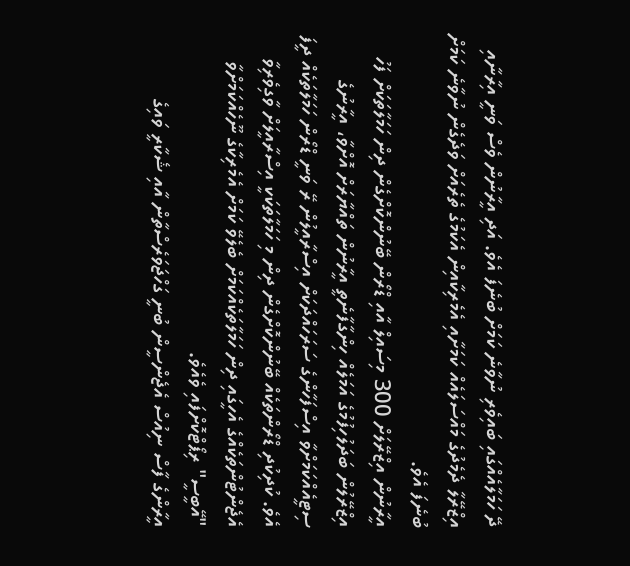ދޭ ހަމަލާއެއްގައި ބައިވެރި ނުވާނެ ކަމަށް ބުނެފަ އެވެ. އަދި އީރާނުން ވެސް ވަނީ އިރާނާއި އިޒްރޭލާ ދެމެދުގެ މައްސަލައެއް ކަމަށާއި އެމެރިކާއިން އެކަމުގެ ތެރެއަށް ވަދެގެން ނުވާނެ ކަމަށް ބުނެފަ އެވެ.
އީރާނުން އިޒްރޭލަށް 300 މިސައިލް އާއި ޑްރޯން ބޭނުންކޮށްގެން ދިން ހަމަލާތަކަށް ފަހު އިޒްރޭލުން ބަދަލުހިފުމުގެ އަމަލެއް ހިންގާފާނެތީ އީރާނުން ތައްޔާރަށް އޮށްވާ، އީރާނުގެ ސިޓީއެއްކަމަށްވާ އިސްފަހާންގެ ސަރަހައްދަކަށް އިސްރާއީލުން ރޭ ވަނީ ޑްރޯން ހަމަލާތަކެއް ދީފަ އެވެ. ކުދިކުދި ޑްރޯންތަކެއް ބޭނުންކޮށްގެން ދިން މި ހަމަލާތަކަކީ އިސްރާއީލަށް ވާގިވެރިވާ އެޖެންޓުންތަކެއްގެ އެހީގައި ދިން ހަމަލާތަކެއްކަމަށް ބެލެވޭ ކަމަށް އެމެރިކާގެ ނޫހެއްކަމަށްވާ "އޭބީސީ" ރިޕޯޓްކޮށްފައި ވެއެވެ.
އީރާންގެ ފާސް ނިއުސް އެޖެންސީން ބުނީ ގަހްޖަވަރެސްތާން އާއި ޝެކާރީ ވައިގެ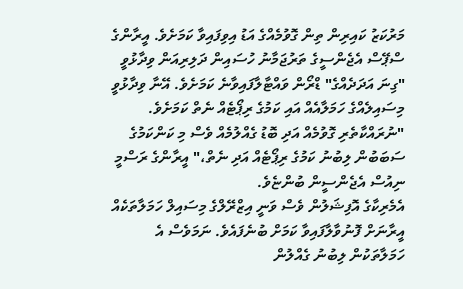މަރުކަޒު ކައިރިން ތިން ގޮވުމެއްގެ އަޑު އިވިފައިވާ ކަމަށެވެ. އީރާންގެ ސްޕޭސް އެޖެންސީގެ ތަރުޖަމާނު ހުސައިން ދަލިރިއަން ވިދާޅުވީ "ގިނަ އަދަދެއްގެ" ޑްރޯން ވައްޓާލާފައިވާނެ ކަމަށެވެ. އޭނާ ވިދާޅުވީ މިސައިލެއްގެ ހަމަލާއެއް އައި ކަމުގެ ރިޕޯޓެއް ނެތް ކަމަށެވެ.
"ނުރައްކާތެރި ގޮވުމެއް އަދި ބޮޑު ގެއްލުމެއް ވެސް މި ކަންކަމުގެ ސަބަބުން ލިބުނު ކަމުގެ ރިޕޯޓެއް އަދި ނެތް،" އީރާންގެ ރަސްމީ ނިއުސް އެޖެންސީން ބުންޏެވެ.
އެމެރިކާގެ އޮފިޝަލުން ވެސް ވަނީ އިޒްރޭލްގެ މިސައިލް ހަމަލާތަކެއް އީރާނަށް ފޮނުވާލާފައިވާ ކަމަށް ބުނެފައެވެ. ނަމަވެސް އެ ހަމަލާތަކުން ލިބުނު ގެއްލުން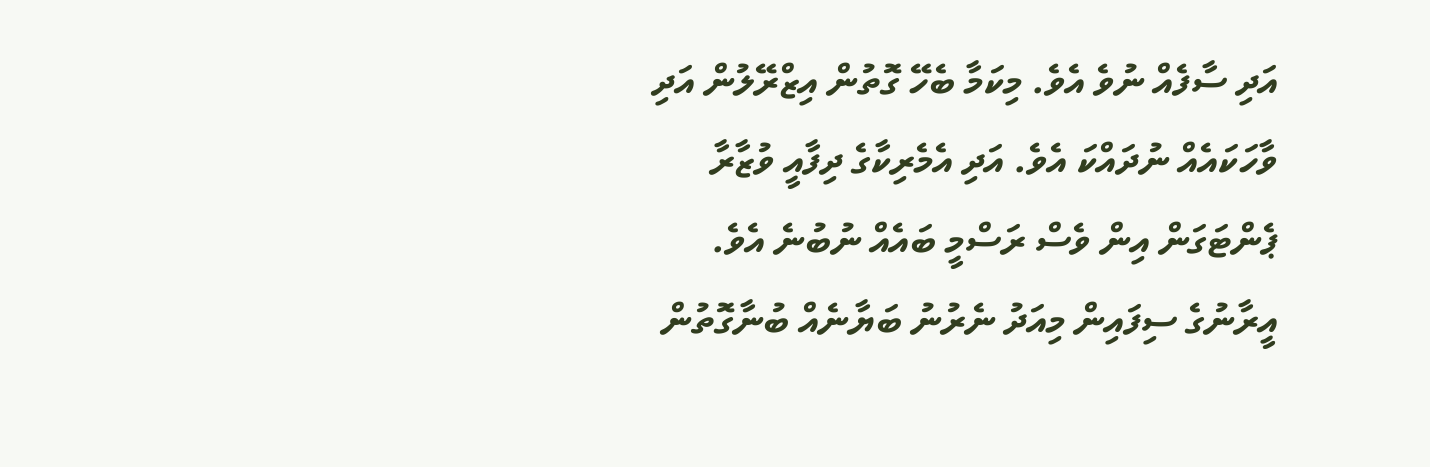އަދި ސާފެއް ނުވެ އެވެ. މިކަމާ ބެހޭ ގޮތުން އިޒްރޭލުން އަދި ވާހަކައެއް ނުދައްކަ އެވެ. އަދި އެމެރިކާގެ ދިފާއީ ވުޒާރާ ޕެންޓަގަން އިން ވެސް ރަސްމީ ބައެއް ނުބުނެ އެވެ.
އީރާނުގެ ސިފައިން މިއަދު ނެރުނު ބަޔާނެއް ބުނާގޮތުން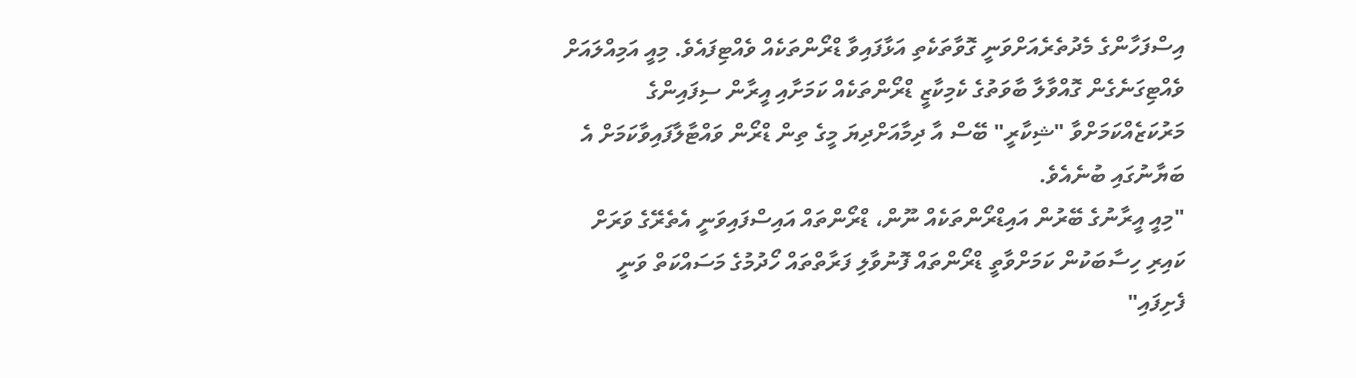އިސްފަހާންގެ މެދުތެރެއަށްވަނީ ގޮވާތަކެތި އަޅާފައިވާ ޑްރޯންތަކެއް ވެއްޓިފައެވެ. މިއީ އަމިއްލައަށް ވެއްޓިގަނެގެން ގޮއްވާލާ ބާވަތުގެ ކެމިކާޒީ ޑްރޯންތަކެއް ކަމަށާއި އީރާން ސިފައިންގެ މަރުކަޒެއްކަމަށްވާ "ޝިކާރީ" ބޭސް އާ ދިމާއަށްދިޔަ މީގެ ތިން ޑްރޯން ވައްޓާލާފައިވާކަމަށް އެ ބަޔާނުގައި ބުނެއެވެ.
"މިއީ އީރާނުގެ ބޭރުން އައިޑްރޯންތަކެއް ނޫން، ޑްރޯންތައް އައިސްފައިވަނީ އެތެރޭގެ ވަރަށް ކައިރި ހިސާބަކުން ކަމަށްވާތީ ޑްރޯންތައް ފޮނުވާލި ފަރާތްތައް ހޯދުމުގެ މަސައްކަތް ވަނީ ފެށިފައި"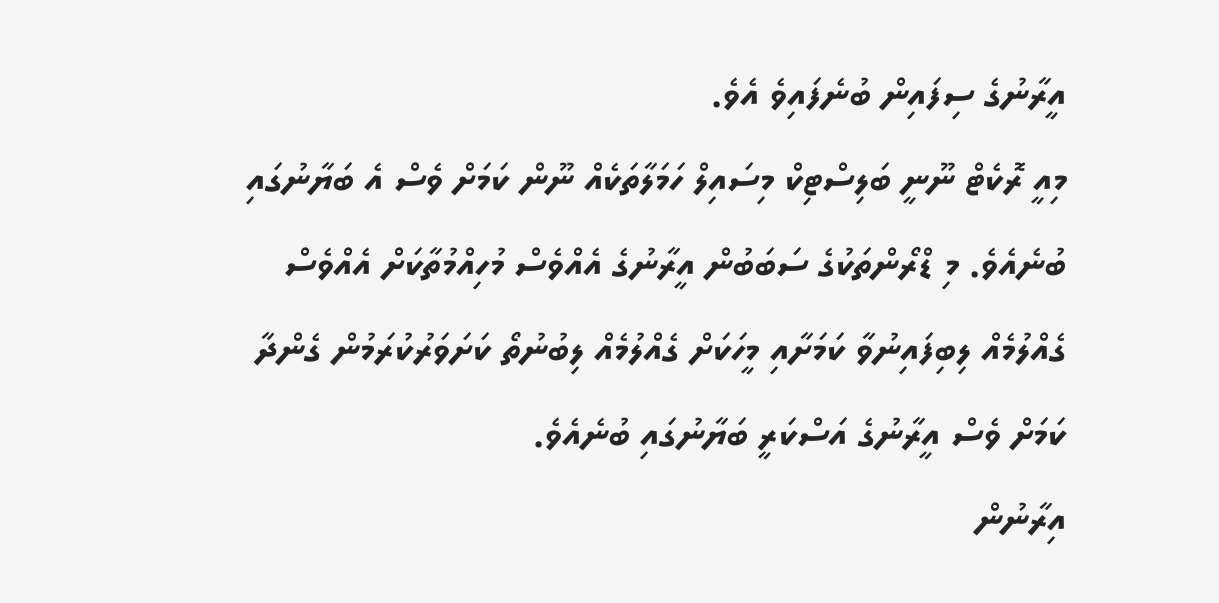އީރާނުގެ ސިފައިން ބުނެފައިވެ އެވެ.
މިއީ ރޮކެޓް ނޫނީ ބަލިސްޓިކް މިސައިލް ހަމަލާތަކެއް ނޫން ކަމަށް ވެސް އެ ބަޔާނުގައި ބުނެއެވެ. މި ޑްރޯންތަކުގެ ސަބަބުން އީރާނުގެ އެއްވެސް މުހިއްމުތާކަށް އެއްވެސް ގެއްލުމެއް ލިބިފައިނުވާ ކަމަށާއި މީހަކަށް ގެއްލުމެއް ލިބުނުތޯ ކަށަވަރުކުރަމުން ގެންދާ ކަމަށް ވެސް އީރާނުގެ އަސްކަރީ ބަޔާނުގައި ބުނެއެވެ.
އިރާނުން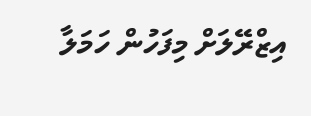އިޒްރޭލަށް މިފަހުން ހަމަލާ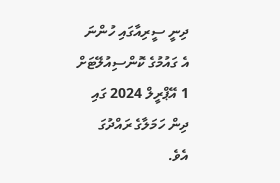ދިނީ ސީރިއާގައި ހުންނަ އެ ގައުމުގެ ކޮންސިއުލޭޓަށް 1 އޭޕްރީލް 2024 ގައި ދިން ހަމަލާގެ ރައްދުގަ އެވެ.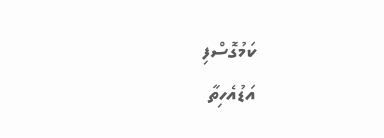ކަމުގޮސްފި
އަޑުއެހިތާ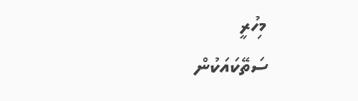މިހުރީ
ސަތޭކައަކުން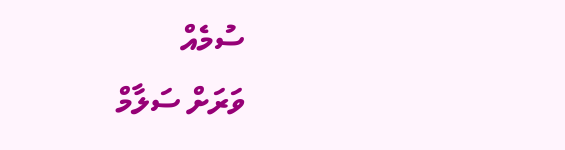ސުމެއް
ވަރަށް ސަލާމް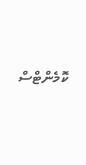ކޮމެންޓްސް